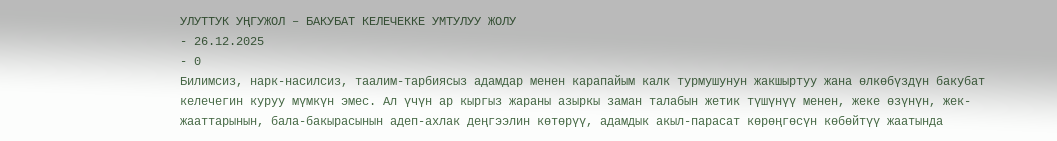УЛУТТУК УҢГУЖОЛ – БАКУБАТ КЕЛЕЧЕККЕ УМТУЛУУ ЖОЛУ
- 26.12.2025
- 0
Билимсиз, нарк-насилсиз, таалим-тарбиясыз адамдар менен карапайым калк турмушунун жакшыртуу жана өлкөбүздүн бакубат келечегин куруу мүмкүн эмес. Ал үчүн ар кыргыз жараны азыркы заман талабын жетик түшүнүү менен, жеке өзүнүн, жек-жааттарынын, бала-бакырасынын адеп-ахлак деңгээлин көтөрүү, адамдык акыл-парасат көрөңгөсүн көбөйтүү жаатында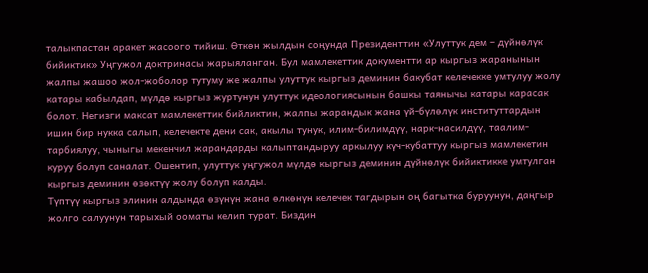талыкпастан аракет жасоого тийиш. Өткөн жылдын соңунда Президенттин «Улуттук дем – дүйнөлүк бийиктик» Уңгужол доктринасы жарыяланган. Бул мамлекеттик документти ар кыргыз жаранынын жалпы жашоо жол-жоболор тутуму же жалпы улуттук кыргыз деминин бакубат келечекке умтулуу жолу катары кабылдап, мүлдө кыргыз журтунун улуттук идеологиясынын башкы таянычы катары карасак болот. Негизги максат мамлекеттик бийликтин, жалпы жарандык жана үй-бүлөлүк институттардын ишин бир нукка салып, келечекте дени сак, акылы тунук, илим-билимдүү, нарк-насилдүү, таалим-тарбиялуу, чыныгы мекенчил жарандарды калыптандыруу аркылуу күч-кубаттуу кыргыз мамлекетин куруу болуп саналат. Ошентип, улуттук уңгужол мүлдө кыргыз деминин дүйнөлүк бийиктикке умтулган кыргыз деминин өзөктүү жолу болуп калды.
Түптүү кыргыз элинин алдында өзүнүн жана өлкөнүн келечек тагдырын оң багытка буруунун, даңгыр жолго салуунун тарыхый ооматы келип турат. Биздин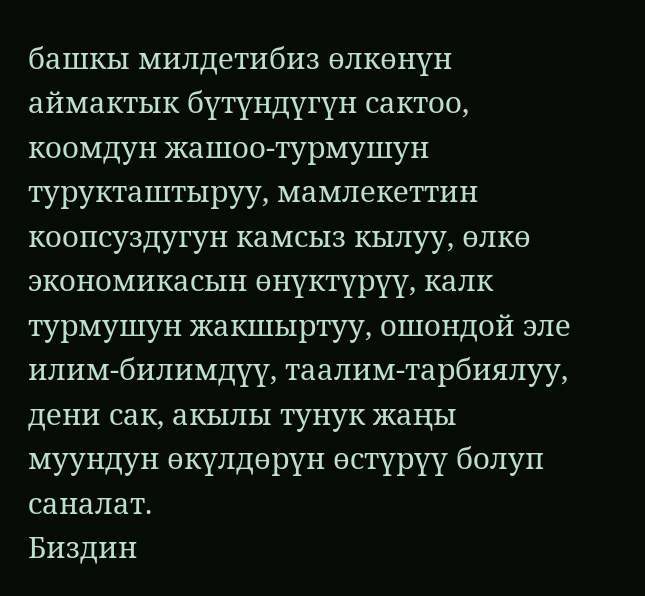башкы милдетибиз өлкөнүн аймактык бүтүндүгүн сактоо, коомдун жашоо-турмушун турукташтыруу, мамлекеттин коопсуздугун камсыз кылуу, өлкө экономикасын өнүктүрүү, калк турмушун жакшыртуу, ошондой эле илим-билимдүү, таалим-тарбиялуу, дени сак, акылы тунук жаңы муундун өкүлдөрүн өстүрүү болуп саналат.
Биздин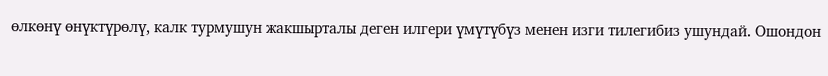өлкөнү өнүктүрөлү, калк турмушун жакшырталы деген илгери үмүтүбүз менен изги тилегибиз ушундай. Ошондон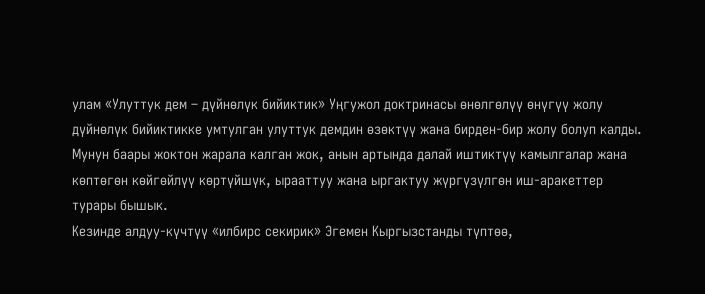улам «Улуттук дем – дүйнөлүк бийиктик» Уңгужол доктринасы өнөлгөлүү өнүгүү жолу дүйнөлүк бийиктикке умтулган улуттук демдин өзөктүү жана бирден-бир жолу болуп калды. Мунун баары жоктон жарала калган жок, анын артында далай иштиктүү камылгалар жана көптөгөн көйгөйлүү көртүйшүк, ырааттуу жана ыргактуу жүргүзүлгөн иш-аракеттер турары бышык.
Кезинде алдуу-күчтүү «илбирс секирик» Эгемен Кыргызстанды түптөө,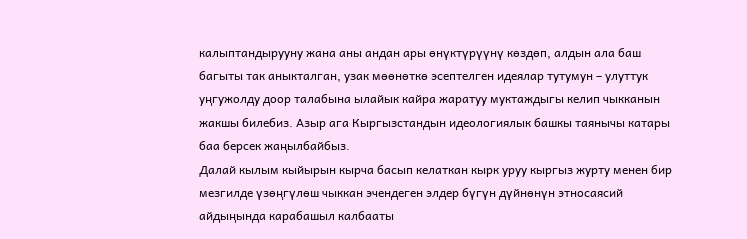калыптандырууну жана аны андан ары өнүктүрүүнү көздөп, алдын ала баш багыты так аныкталган, узак мөөнөткө эсептелген идеялар тутумун – улуттук уңгужолду доор талабына ылайык кайра жаратуу муктаждыгы келип чыкканын жакшы билебиз. Азыр ага Кыргызстандын идеологиялык башкы таянычы катары баа берсек жаңылбайбыз.
Далай кылым кыйырын кырча басып келаткан кырк уруу кыргыз журту менен бир мезгилде үзөңгүлөш чыккан эчендеген элдер бүгүн дүйнөнүн этносаясий айдыңында карабашыл калбааты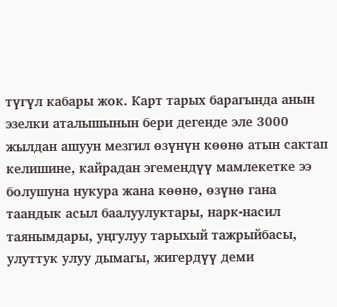түгүл кабары жок. Карт тарых барагында анын эзелки аталышынын бери дегенде эле 3000 жылдан ашуун мезгил өзүнүн көөнө атын сактап келишине, кайрадан эгемендүү мамлекетке ээ болушуна нукура жана көөнө, өзүнө гана таандык асыл баалуулуктары, нарк-насил таянымдары, уңгулуу тарыхый тажрыйбасы, улуттук улуу дымагы, жигердүү деми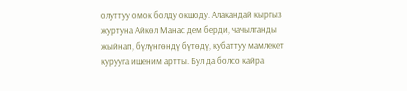олуттуу омок болду окшоду. Алакандай кыргыз журтуна Айкөл Манас дем берди, чачылганды жыйнап, бүлүнгөндү бүтөдү, кубаттуу мамлекет курууга ишеним артты. Бул да болсо кайра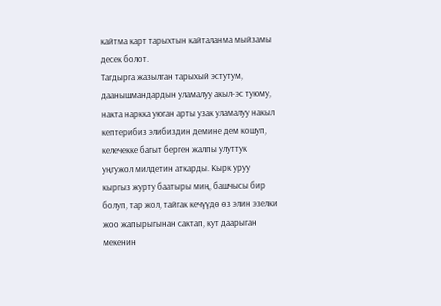кайтма карт тарыхтын кайталанма мыйзамы десек болот.
Тагдырга жазылган тарыхый эстутум, даанышмандардын уламалуу акыл-эс туюму, накта наркка уюган арты узак уламалуу накыл кептерибиз элибиздин демине дем кошуп, келечекке багыт берген жалпы улуттук уңгужол милдетин аткарды. Кырк уруу кыргыз журту баатыры миң, башчысы бир болуп, тар жол, тайгак кечүүдө өз элин эзелки жоо жапырыгынан сактап, кут даарыган мекенин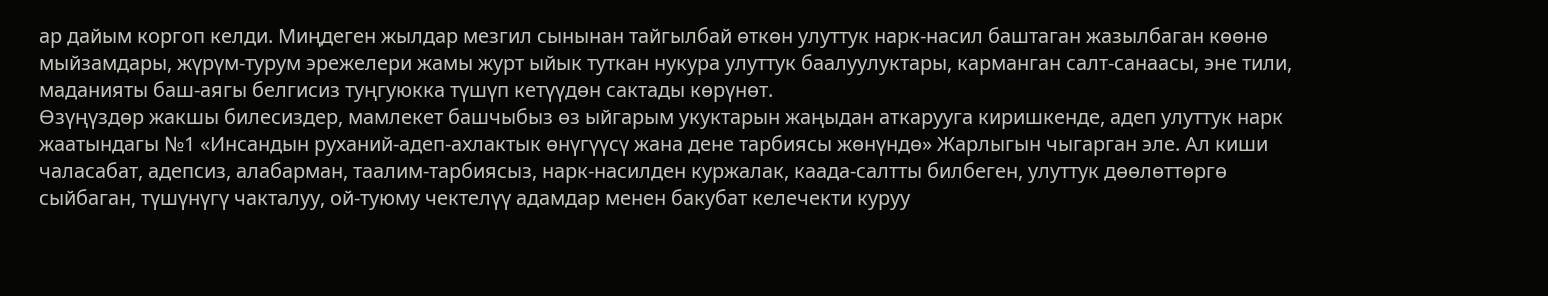ар дайым коргоп келди. Миңдеген жылдар мезгил сынынан тайгылбай өткөн улуттук нарк-насил баштаган жазылбаган көөнө мыйзамдары, жүрүм-турум эрежелери жамы журт ыйык туткан нукура улуттук баалуулуктары, карманган салт-санаасы, эне тили, маданияты баш-аягы белгисиз туңгуюкка түшүп кетүүдөн сактады көрүнөт.
Өзүңүздөр жакшы билесиздер, мамлекет башчыбыз өз ыйгарым укуктарын жаңыдан аткарууга киришкенде, адеп улуттук нарк жаатындагы №1 «Инсандын руханий-адеп-ахлактык өнүгүүсү жана дене тарбиясы жөнүндө» Жарлыгын чыгарган эле. Ал киши чаласабат, адепсиз, алабарман, таалим-тарбиясыз, нарк-насилден куржалак, каада-салтты билбеген, улуттук дөөлөттөргө сыйбаган, түшүнүгү чакталуу, ой-туюму чектелүү адамдар менен бакубат келечекти куруу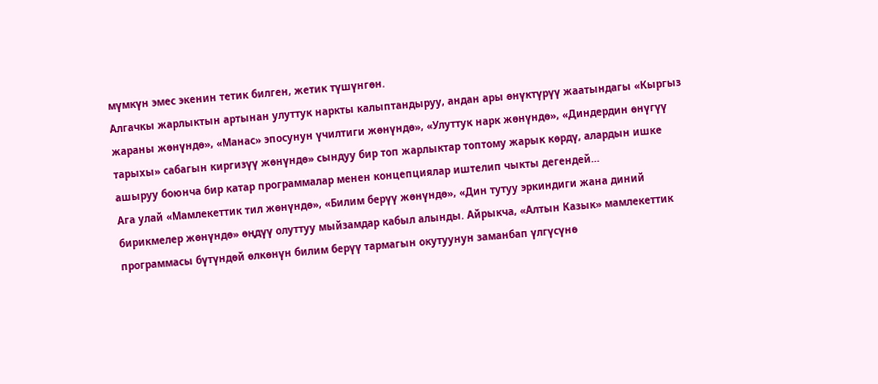мүмкүн эмес экенин тетик билген, жетик түшүнгөн.
Алгачкы жарлыктын артынан улуттук наркты калыптандыруу, андан ары өнүктүрүү жаатындагы «Кыргыз жараны жөнүндө», «Манас» эпосунун үчилтиги жөнүндө», «Улуттук нарк жөнүндө», «Диндердин өнүгүү тарыхы» сабагын киргизүү жөнүндө» сындуу бир топ жарлыктар топтому жарык көрдү, алардын ишке ашыруу боюнча бир катар программалар менен концепциялар иштелип чыкты дегендей…
Ага улай «Мамлекеттик тил жөнүндө», «Билим берүү жөнүндө», «Дин тутуу эркиндиги жана диний бирикмелер жөнүндө» өңдүү олуттуу мыйзамдар кабыл алынды. Айрыкча, «Алтын Казык» мамлекеттик программасы бүтүндөй өлкөнүн билим берүү тармагын окутуунун заманбап үлгүсүнө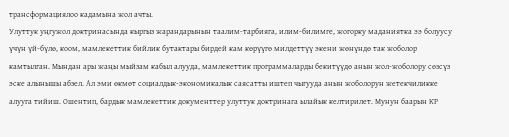трансформациялоо кадамына жол ачты.
Улуттук уңгужол доктринасында кыргыз жарандарынын таалим-тарбияга, илим-билимге, жогорку маданиятка ээ болуусу үчүн үй-бүлө, коом, мамлекеттик бийлик бутактары бирдей кам көрүүгө милдеттүү экени жөнүндө так жоболор камтылган. Мындан ары жаңы мыйзам кабыл алууда, мамлекеттик программаларды бекитүүдө анын жол-жоболору сөзсүз эске алынышы абзел. Ал эми өкмөт социалдык-экономикалык саясатты иштеп чыгууда анын жоболорун жетекчиликке алууга тийиш. Ошентип, бардык мамлекеттик документтер улуттук доктринага ылайык келтирилет. Мунун баарын КР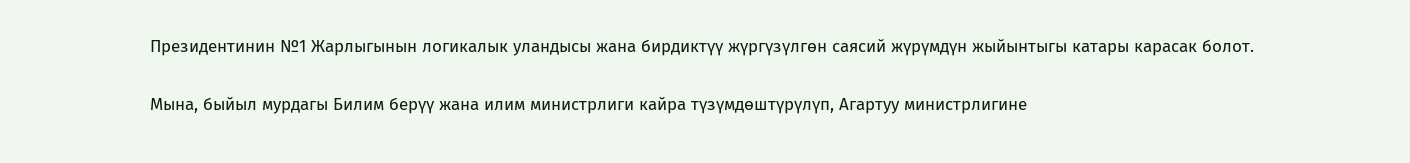Президентинин №1 Жарлыгынын логикалык уландысы жана бирдиктүү жүргүзүлгөн саясий жүрүмдүн жыйынтыгы катары карасак болот.

Мына, быйыл мурдагы Билим берүү жана илим министрлиги кайра түзүмдөштүрүлүп, Агартуу министрлигине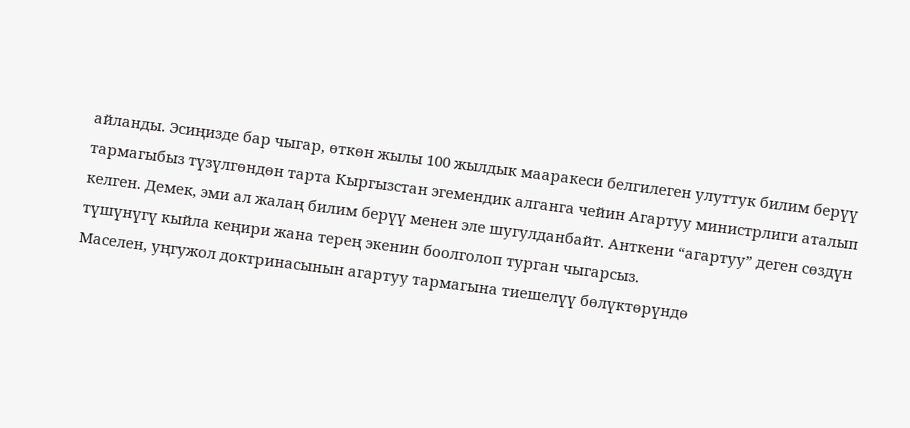айланды. Эсиңизде бар чыгар, өткөн жылы 100 жылдык мааракеси белгилеген улуттук билим берүү тармагыбыз түзүлгөндөн тарта Кыргызстан эгемендик алганга чейин Агартуу министрлиги аталып келген. Демек, эми ал жалаң билим берүү менен эле шугулданбайт. Анткени “агартуу” деген сөздүн түшүнүгү кыйла кеңири жана терең экенин боолголоп турган чыгарсыз.
Маселен, уңгужол доктринасынын агартуу тармагына тиешелүү бөлүктөрүндө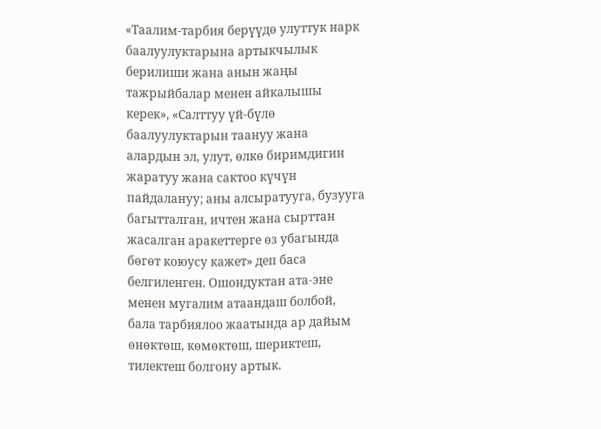«Таалим-тарбия берүүдө улуттук нарк баалуулуктарына артыкчылык берилиши жана анын жаңы тажрыйбалар менен айкалышы керек», «Салттуу үй-бүлө баалуулуктарын таануу жана алардын эл, улут, өлкө биримдигин жаратуу жана сактоо күчүн пайдалануу; аны алсыратууга, бузууга багытталган, ичтен жана сырттан жасалган аракеттерге өз убагында бөгөт коюусу кажет» деп баса белгиленген. Ошондуктан ата-эне менен мугалим атаандаш болбой, бала тарбиялоо жаатында ар дайым өнөктөш, көмөктөш, шериктеш, тилектеш болгону артык.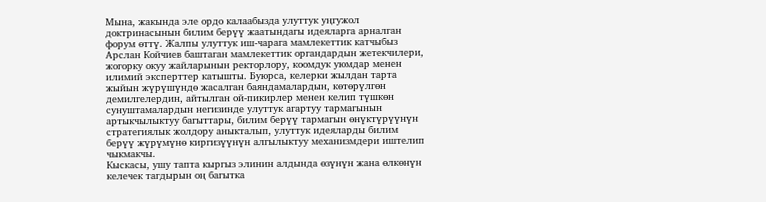Мына, жакында эле ордо калаабызда улуттук уңгужол доктринасынын билим берүү жаатындагы идеяларга арналган форум өттү. Жалпы улуттук иш-чарага мамлекеттик катчыбыз Арслан Койчиев баштаган мамлекеттик органдардын жетекчилери, жогорку окуу жайларынын ректорлору, коомдук уюмдар менен илимий эксперттер катышты. Буюрса, келерки жылдан тарта жыйын жүрүшүндө жасалган баяндамалардын, көтөрүлгөн демилгелердин, айтылган ой-пикирлер менен келип түшкөн сунуштамалардын негизинде улуттук агартуу тармагынын артыкчылыктуу багыттары, билим берүү тармагын өнүктүрүүнүн стратегиялык жолдору аныкталып, улуттук идеяларды билим берүү жүрүмүнө киргизүүнүн алгылыктуу механизмдери иштелип чыкмакчы.
Кыскасы, ушу тапта кыргыз элинин алдында өзүнүн жана өлкөнүн келечек тагдырын оң багытка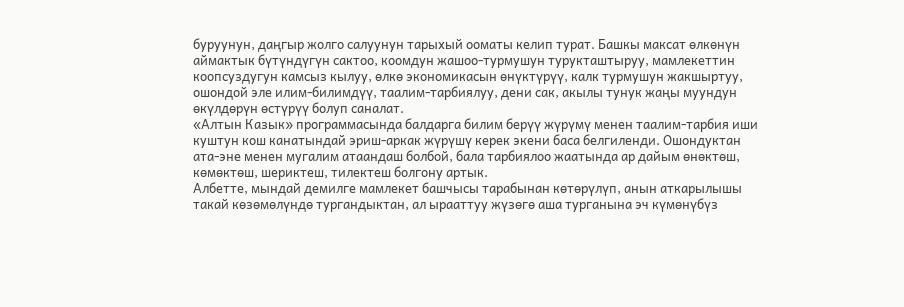буруунун, даңгыр жолго салуунун тарыхый ооматы келип турат. Башкы максат өлкөнүн аймактык бүтүндүгүн сактоо, коомдун жашоо-турмушун турукташтыруу, мамлекеттин коопсуздугун камсыз кылуу, өлкө экономикасын өнүктүрүү, калк турмушун жакшыртуу, ошондой эле илим-билимдүү, таалим-тарбиялуу, дени сак, акылы тунук жаңы муундун өкүлдөрүн өстүрүү болуп саналат.
«Алтын Казык» программасында балдарга билим берүү жүрүмү менен таалим-тарбия иши куштун кош канатындай эриш-аркак жүрүшү керек экени баса белгиленди. Ошондуктан ата-эне менен мугалим атаандаш болбой, бала тарбиялоо жаатында ар дайым өнөктөш, көмөктөш, шериктеш, тилектеш болгону артык.
Албетте, мындай демилге мамлекет башчысы тарабынан көтөрүлүп, анын аткарылышы такай көзөмөлүндө тургандыктан, ал ырааттуу жүзөгө аша турганына эч күмөнүбүз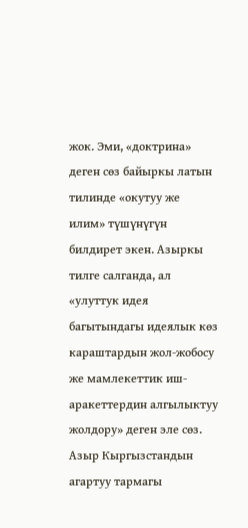жок. Эми, «доктрина» деген сөз байыркы латын тилинде «окутуу же илим» түшүнүгүн билдирет экен. Азыркы тилге салганда, ал «улуттук идея багытындагы идеялык көз караштардын жол-жобосу же мамлекеттик иш-аракеттердин алгылыктуу жолдору» деген эле сөз. Азыр Кыргызстандын агартуу тармагы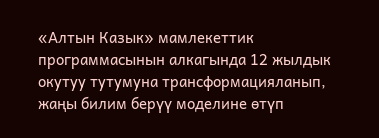«Алтын Казык» мамлекеттик программасынын алкагында 12 жылдык окутуу тутумуна трансформацияланып, жаңы билим берүү моделине өтүп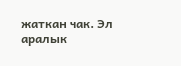жаткан чак. Эл аралык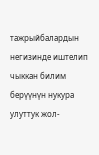тажрыйбалардын негизинде иштелип чыккан билим берүүнүн нукура улуттук жол-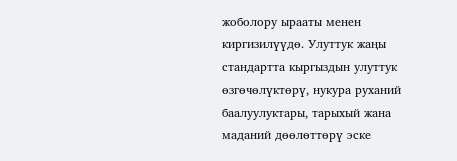жоболору ырааты менен киргизилүүдө. Улуттук жаңы стандартта кыргыздын улуттук өзгөчөлүктөрү, нукура руханий баалуулуктары, тарыхый жана маданий дөөлөттөрү эске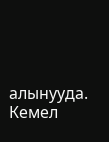алынууда.
Кемел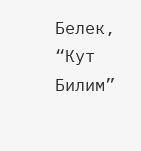Белек, “Кут Билим”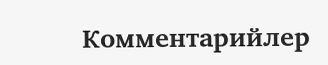Комментарийлер